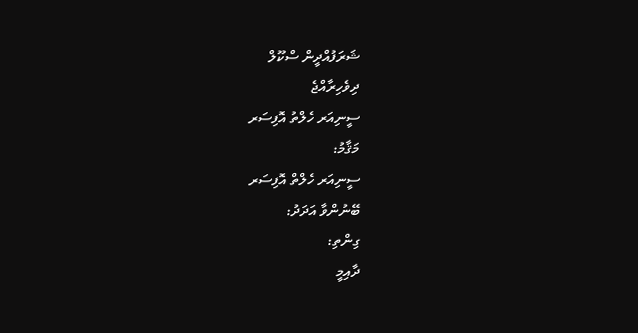ޝަރަފުއްދީން ސްކޫލް
ދިވެހިރާއްޖެ
ސީނިއަރ ހެލްތު އޮފިސަރ
މަޤާމު:
ސީނިއަރ ހެލްތް އޮފިސަރ
ބޭނުންވާ އަދަދު:
ގިންތި:
ދާއިމީ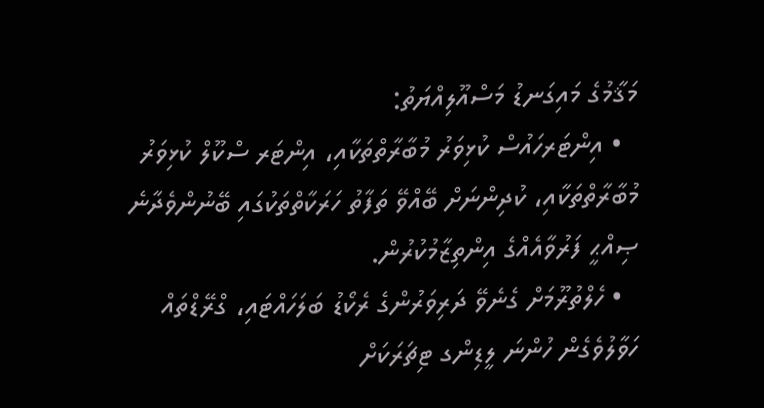މަޤާމުގެ މައިގަނޑު މަސްއޫލިއްޔަތު:
  • އިންޓަރހައުސް ކުޅިވަރު މުބާރާތްތަކާއި، އިންޓަރ ސްކޫލް ކުޅިވަރު މުބާރާތްތަކާއި، ކުދިންނަށް ބޭއްވޭ ތަފާތު ހަރަކާތްތަކުގައި ބޭނުންވެދާނެ ޞިއްޙީ ފަރުވާއެއްގެ އިންތިޒާމުކުރުން.
  • ހެލްތުރޫމަށް ގެނެވޭ ދަރިވަރުންގެ ރެކޯޑު ބަލަހައްޓައި، ގްރޭޑްތައް ހަވާލުވެގެން ހުންނަ ލީޑިންގ ޓިޗަރަކަށް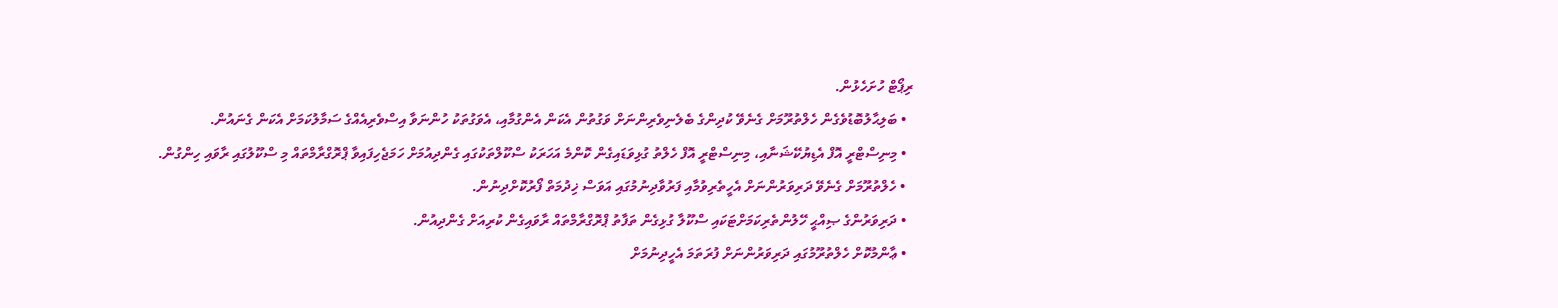ރިޕޯޓް ހުށަހެޅުން.
  • ބަލިޙާލުބޮޑުވެގެން ހެލްތުރޫމަށް ގެނެވޭ ކުދިންގެ ބެލެނިވެރިންނަށް ވަގުތުން އެކަން އެންގުމާއި، އެވަގުތަކު ހުންނަވާ އިސްވެރިއެއްގެ ސަމާލުކަމަށް އެކަން ގެނައުން.
  • މިނިސްޓްރީ އޮފް އެޑިޔުކޭޝަނާއި، މިނިސްޓްރީ އޮފް ހެލްތު ގުޅިވަޑައިގެން ކޮންމެ އަހަރަކު ސްކޫލްތަކުގައި ގެންދިއުމަށް ހަމަޖެހިފައިވާ ޕްރޮގްރާމްތައް މި ސްކޫލުގައި ރާވައި ހިންގުން.
  • ހެލްތުރޫމަށް ގެނެވޭ ދަރިވަރުންނަށް އެހީތެރިވުމާއި ފަރުވާދިނުމުގައި އަވަސް ޚިދުމަތް ފޯރުކޮށްދިނުން.
  • ދަރިވަރުންގެ ޞިއްޙީ ހޭލުންތެރިކަމަށްޓަކައި ސްކޫލާ ގުޅިގެން ތަފާތު ޕްރޮގްރާމްތައް ރާވައިގެން ކުރިއަށް ގެންދިއުން.
  • ޢާންމުކޮށް ހެލްތުރޫމުގައި ދަރިވަރުންނަށް ފުރަތަމަ އެހީދިނުމަށް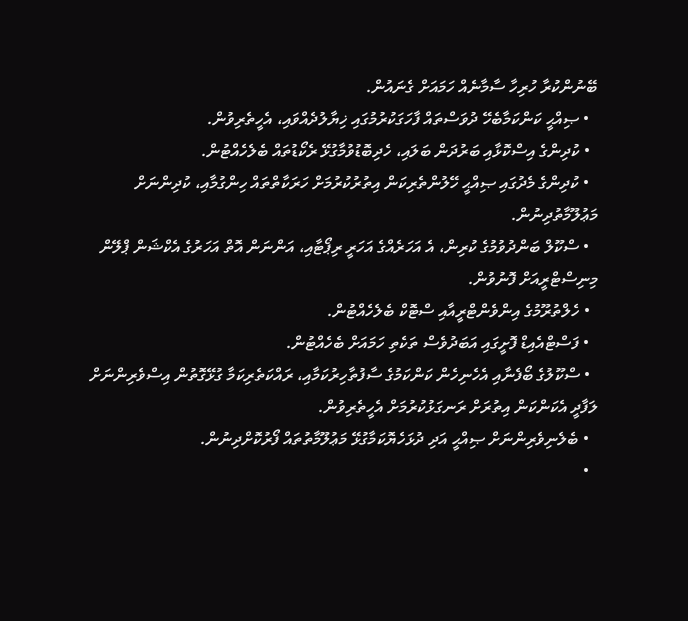ބޭނުންކުރާ ހުރިހާ ސާމާނެއް ހަމައަށް ގެނައުން.
  • ޞިއްޙީ ކަންކަމާބެހޭ ދުވަސްތައް ފާހަގަކުރުމުގައި ޚިޔާލުދެއްވައި، އެހީތެރިވުން.
  • ކުދިންގެ އިސްކޮޅާއި ބަރުދަން ބަލައި، ހެދިބޮޑުވުމާގުޅޭ ރެކޯޑުތައް ބެލެހެއްޓުން.
  • ކުދިންގެ މެދުގައި ޞިއްޙީ ހޭލުންތެރިކަން އިތުރުކުރުމަށް ހަރަކާތްތައް ހިންގުމާއި، ކުދިންނަށް މަޢުލޫމާތުދިނުން.
  • ސްކޫލް ބަންދުވުމުގެ ކުރިން، އެ އަހަރެއްގެ އަހަރީ ރިޕޯޓާއި، އަންނަން އޮތް އަހަރުގެ އެކްޝަން ޕްލޭން މިނިސްޓްރީއަށް ފޮނުވުން.
  • ހެލްތުރޫމުގެ އިންވެންޓްރީއާއި ސްޓޮކް ބެލެހެއްޓުން.
  • ފަސްޓްއެއިޑް ފޮށީގައި އަބަދުވެސް ތަކެތި ހަމައަށް ބެހެއްޓުން.
  • ސްކޫލުގެ ބޯފެނާއި އެހެނިހެން ކަންކަމުގެ ސާފުތާހިރުކަމާއި، ރައްކަތެރިކަމާ ގުޅޭގޮތުން އިސްވެރިންނަށް ލަފާދީ އެކަންކަން އިތުރަށް ރަނގަޅުކުރުމަށް އެހީތެރިވުން.
  • ބެލެނިވެރިންނަށް ޞިއްޙީ އަދި ދުޅަހެޔޮކަމާގުޅޭ މަޢުލޫމާތުތައް ފޯރުކޮށްދިނުން.
  •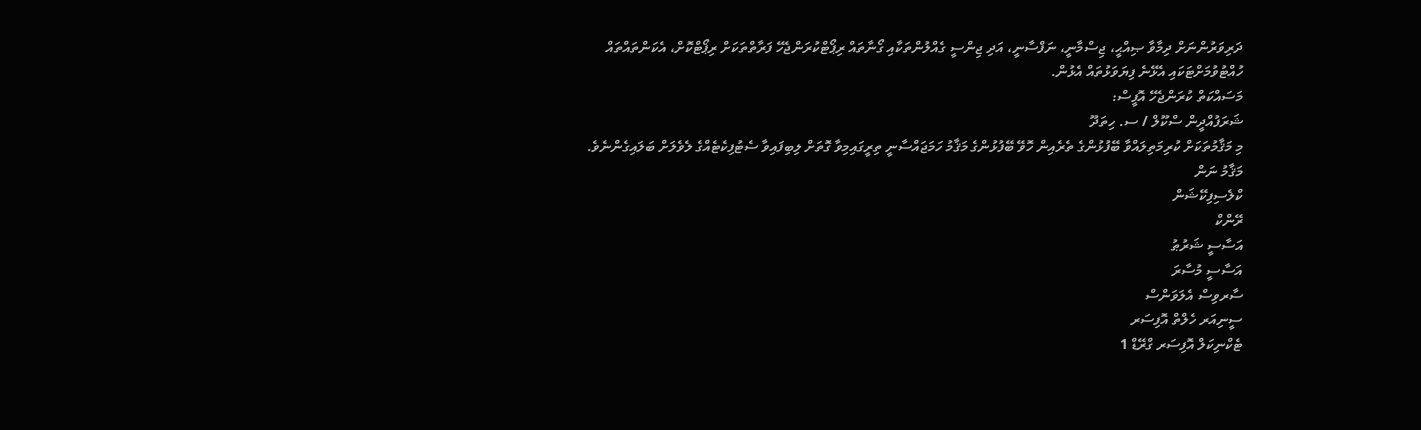ދަރިވަރުންނަށް ދިމާވާ ޞިއްޙީ، ޖިސްމާނީ، ނަފްސާނީ، އަދި ޖިންސީ ގެއްލުންތަކާއި ގޯނާތައް ރިޕޯޓްކުރަންޖެހޭ ފަރާތްތަކަށް ރިޕޯޓްކޮށް، އެކަންތައްތައް ހުއްޓުވުމަށްޓަކައި އެޅޭނެ ފިޔަވަޅުތައް އެޅުން.
މަސައްކަތް ކުރަންޖެހޭ އޮފީސް:
ޝަރަފުއްދީން ސްކޫލް / ސ. ހިތަދޫ
މި މަޤާމުތަކަށް ކުރިމަތިލައްވާ ބޭފުޅުންގެ ތެރެއިން ހޮވޭ ބޭފުޅުންގެ މަޤާމު ހަމަޖައްސާނީ ތިރީގައިމިވާ ގޮތަށް ލިބިފައިވާ ސެޓުފިކެޓެއްގެ ލެވެލަށް ބަލައިގެންނެވެ.
މަޤާމު ނަން
ކްލެސިފިކޭޝަން
ރޭންކް
އަސާސީ ޝަރުޠު
އަސާސީ މުސާރަ
ސާރވިސް އެލަވަންސް
ސީނިއަރ ހެލްތް އޮފިސަރ
ޓެކްނިކަލް އޮފިސަރ ގްރޭޑް 1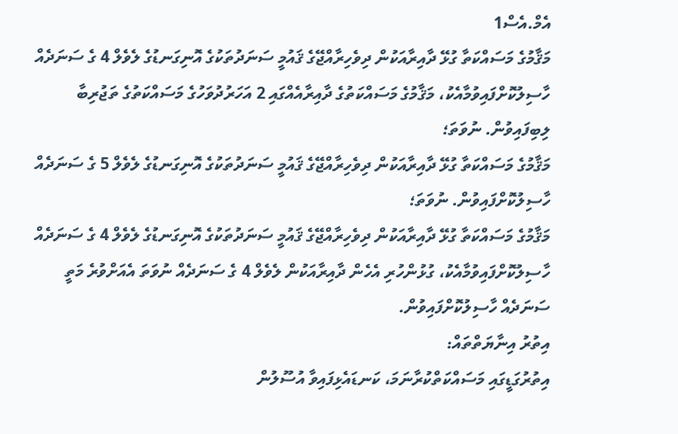އެމް.އެސް1
މަޤާމުގެ މަސައްކަތާ ގުޅޭ ދާއިރާއަކުން ދިވެހިރާއްޖޭގެ ޤައުމީ ސަނަދުތަކުގެ އޮނިގަނޑުގެ ލެވެލް 4 ގެ ސަނަދެއް ހާސިލުކޮށްފައިވުމާއެކު، މަޤާމުގެ މަސައްކަތުގެ ދާއިރާއެއްގައި 2 އަހަރުދުވަހުގެ މަސައްކަތުގެ ތަޖުރިބާ ލިބިފައިވުން. ނުވަތަ؛
މަޤާމުގެ މަސައްކަތާ ގުޅޭ ދާއިރާއަކުން ދިވެހިރާއްޖޭގެ ޤައުމީ ސަނަދުތަކުގެ އޮނިގަނޑުގެ ލެވެލް 5 ގެ ސަނަދެއް ހާސިލުކޮށްފައިވުން. ނުވަތަ؛
މަޤާމުގެ މަސައްކަތާ ގުޅޭ ދާއިރާއަކުން ދިވެހިރާއްޖޭގެ ޤައުމީ ސަނަދުތަކުގެ އޮނިގަނޑުގެ ލެވެލް 4 ގެ ސަނަދެއް ހާސިލުކޮށްފައިވުމާއެކު، ގުޅުންހުރި އެހެން ދާއިރާއަކުން ލެވެލް 4 ގެ ސަނަދެއް ނުވަތަ އެއަށްވުރެ މަތީ ސަނަދެއް ހާސިލުކޮށްފައިވުން.
އިތުރު އިނާޔަތްތައް:
އިތުރުގަޑީގައި މަސައްކަތްކުރާނަމަ، ކަނޑައެޅިފައިވާ އުސޫލުން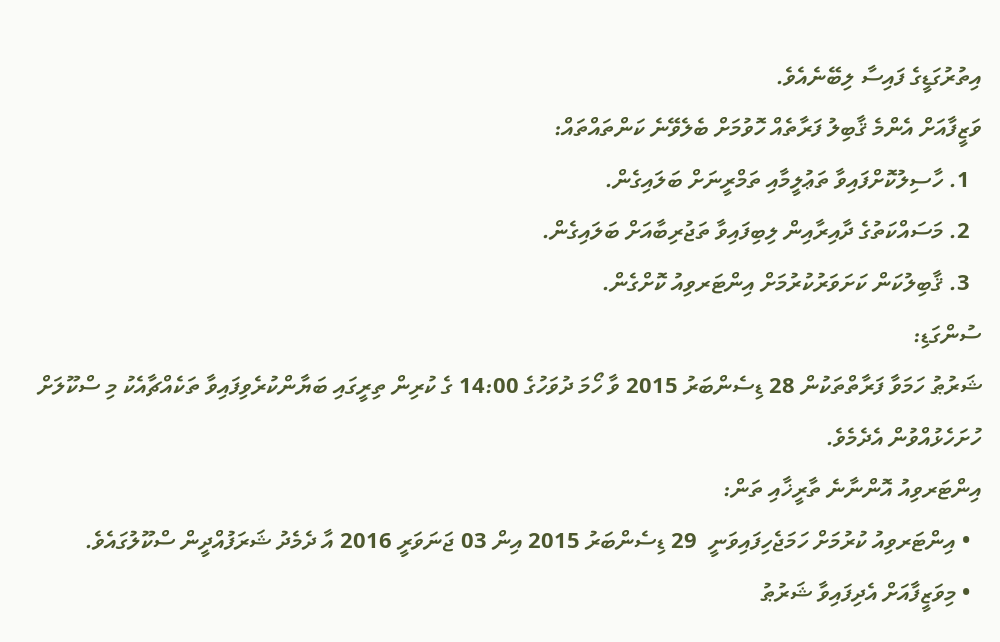އިތުރުގަޑީގެ ފައިސާ ލިބޭނެއެވެ.
ވަޒީފާއަށް އެންމެ ޤާބިލު ފަރާތެއް ހޮވުމަށް ބެލެވޭނެ ކަންތައްތައް:
  1. ހާސިލުކޮށްފައިވާ ތަޢުލީމާއި ތަމްރީނަށް ބަލައިގެން.
  2. މަސައްކަތުގެ ދާއިރާއިން ލިބިފައިވާ ތަޖުރިބާއަށް ބަލައިގެން.
  3. ޤާބިލުކަން ކަށަވަރުކުރުމަށް އިންޓަރވިއު ކޮށްގެން.
ސުންގަޑި:
ޝަރުޠު ހަމަވާ ފަރާތްތަކުން 28 ޑިސެންބަރު 2015 ވާ ހޯމަ ދުވަހުގެ 14:00 ގެ ކުރިން ތިރީގައި ބަޔާންކުރެވިފައިވާ ތަކެއްޗާއެކު މި ސްކޫލަށް ހުށަހެޅުއްވުން އެދެމެވެ.
އިންޓަރވިއު އޮންނާނެ ތާރީޚާއި ތަން:
  • އިންޓަރވިއު ކުރުމަށް ހަމަޖެހިފައިވަނީ  29 ޑިސެންބަރު 2015 އިން 03 ޖަނަވަރީ 2016 އާ ދެމެދު ޝަރަފުއްދީން ސްކޫލުގައެވެ.
  • މިވަޒީފާއަށް އެދިފައިވާ ޝަރުޠު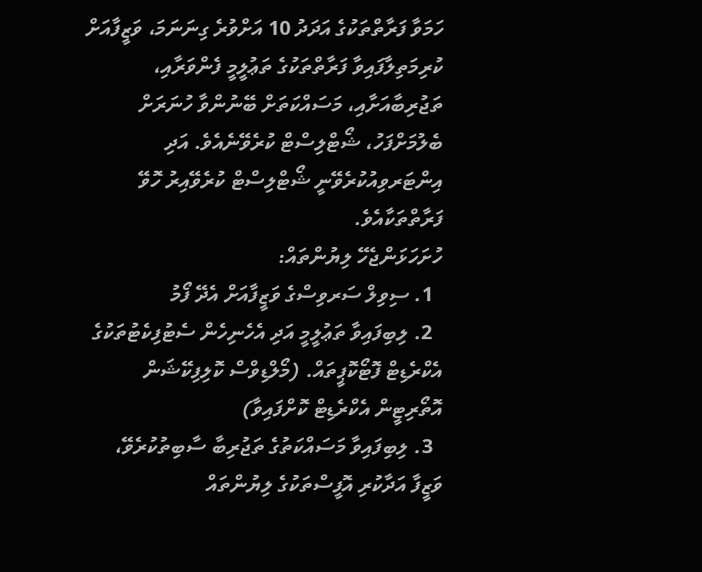ހަމަވާ ފަރާތްތަކުގެ އަދަދު 10 އަށްވުރެ ގިނަނަމަ، ވަޒީފާއަށް ކުރިމަތިލާފައިވާ ފަރާތްތަކުގެ ތަޢުލީމީ ފެންވަރާއި، ތަޖުރިބާއަށާއި، މަސައްކަތަށް ބޭނުންވާ ހުނަރަށް ބެލުމަށްފަހު، ޝޯޓްލިސްޓް ކުރެވޭނެއެވެ. އަދި އިންޓަރވިއުކުރެވޭނީ ޝޯޓްލިސްޓް ކުރެވޭއިރު ހޮވޭ ފަރާތްތަކާއެވެ.
ހުށަހަޅަންޖެހޭ ލިޔުންތައް:
  1. ސިވިލް ސަރވިސްގެ ވަޒީފާއަށް އެދޭ ފޯމު
  2. ލިބިފައިވާ ތަޢުލީމީ އަދި އެހެނިހެން ސެޓުފިކެޓުތަކުގެ އެކްރެޑިޓް ފޮޓޯކޮޕީތައް. (މޯލްޑިވްސް ކޮލިފިކޭޝަން އޮތޯރިޓީން އެކްރެޑިޓް ކޮށްފައިވާ)
  3. ލިބިފައިވާ މަސައްކަތުގެ ތަޖުރިބާ ސާބިތުކުރެވޭ، ވަޒީފާ އަދާކުރި އޮފީސްތަކުގެ ލިޔުންތައް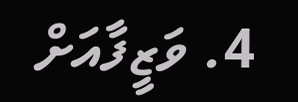4. ވަޒީފާއަށް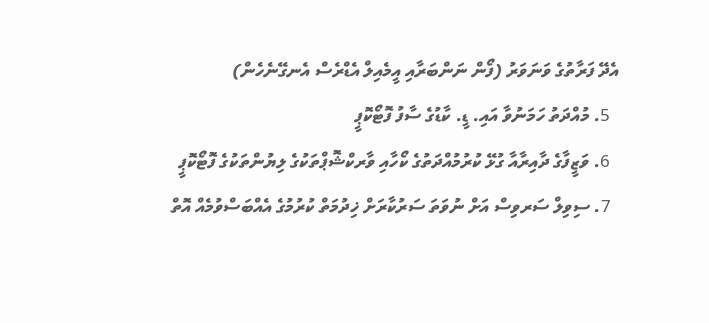އެދޭ ފަރާތުގެ ވަނަވަރު (ފޯން ނަންބަރާއި އީމެއިލް އެޑްރެސް އެނގޭނެހެން)
  5. މުއްދަތު ހަމަނުވާ އައި. ޑީ. ކާޑުގެ ސާފު ފޮޓޯކޮޕީ
  6. ވަޒީފާގެ ދާއިރާއާ ގުޅޭ ކުރުމުއްދަތުގެ ކޯހާއި ވާރކްޝޮޕްތަކުގެ ލިޔުންތަކުގެ ފޮޓޯކޮޕީ
  7. ސިވިލް ސަރވިސް އަށް ނުވަތަ ސަރުކާރަށް ޚިދުމަތް ކުރުމުގެ އެއްބަސްވުމެއް އޮތް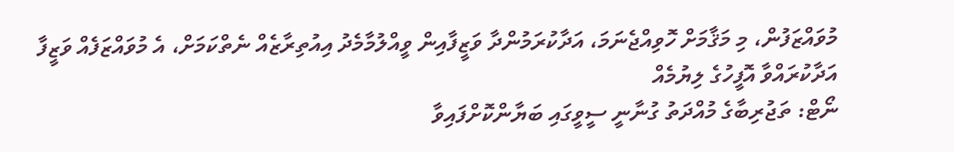މުވައްޒަފުން، މި މަޤާމަށް ހޮވިއްޖެނަމަ، އަދާކުރަމުންދާ ވަޒީފާއިން ވީއްލުމާމެދު އިއުތިރާޒެއް ނެތްކަމަށް، އެ މުވައްޒަފެއް ވަޒީފާ އަދާކުރައްވާ އޮފީހުގެ ލިޔުމެއް
ނޯޓް: ތަޖުރިބާގެ މުއްދަތު ގުނާނީ ސީވީގައި ބަޔާންކޮށްފައިވާ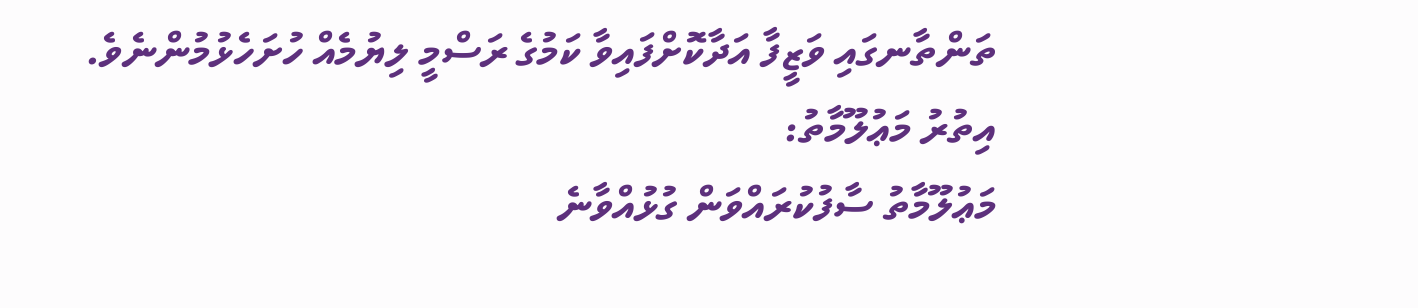ތަންތާނގައި ވަޒީފާ އަދާކޮށްފައިވާ ކަމުގެ ރަސްމީ ލިޔުމެއް ހުށަހެޅުމުންނެވެ.
އިތުރު މަޢުލޫމާތު:
މަޢުލޫމާތު ސާފުކުރައްވަން ގުޅުއްވާނެ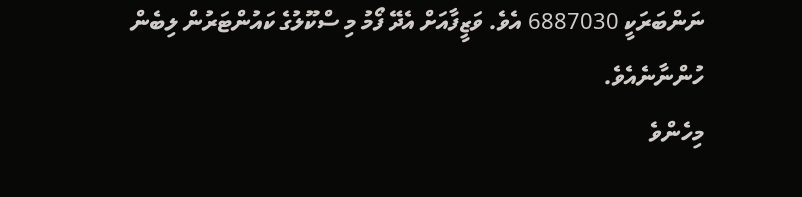ނަންބަރަކީ 6887030 އެވެ. ވަޒީފާއަށް އެދޭ ފޯމު މި ސްކޫލުގެ ކައުންޓަރުން ލިބެން ހުންނާނެއެވެ.
މިހެންވެ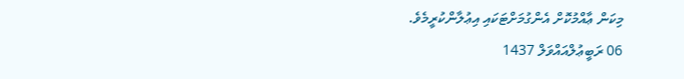މިކަން ޢާއްމުކޮށް އެންގުމަށްޓަކައި އިޢުލާންކުރީމެވެ.
06 ރަބީޢުލްއައްވަލް 1437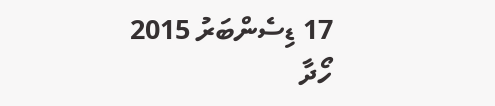17 ޑިސެންބަރު 2015
ހޯދާ